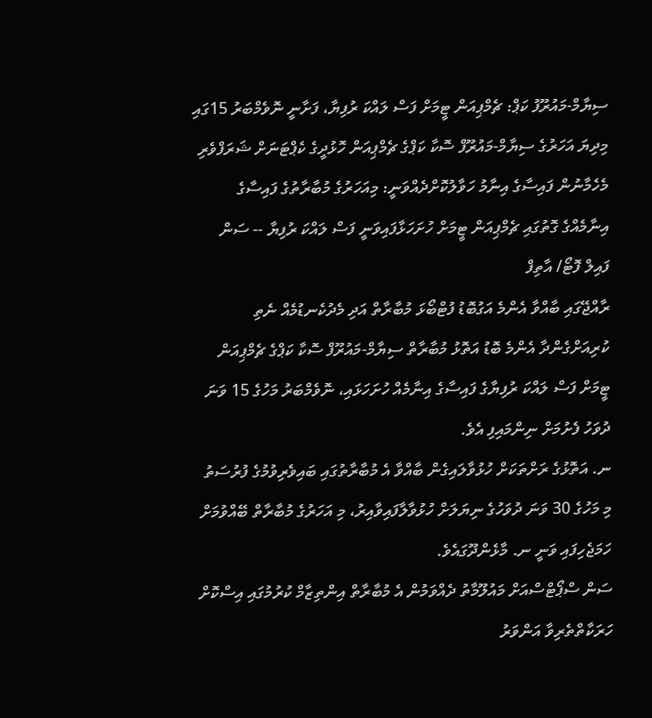ސިޔާމް-މައުރޫފު ކަޕް: ޗެމްޕިއަން ޓީމަށް ފަސް ލައްކަ ރުފިޔާ، ފަށާނީ ނޮވެމްބަރު 15ގައި
މިދިޔަ އަހަރުގެ ސިޔާމް-މައުރޫފް ސޮކާ ކަޕްގެ ޗެމްޕިއަން ހޮޅުދީގެ ކެޕްޓަނަށް ޝަރަފްވެރި މެހެމާނުން ފައިސާގެ އިނާމު ހަވާލުކޮށްދެއްވަނީ: މިއަހަރުގެ މުބާރާތުގެ ފައިސާގެ އިނާމެއްގެ ގޮތުގައި ޗެމްޕިއަން ޓީމަށް ހުށަހަޅާފައިވަނީ ފަސް ލައްކަ ރުފިޔާ -- ސަން ފައިލް ފޮޓޯ/ އާތިފް
ރާއްޖޭގައި ބާއްވާ އެންމެ އަގުބޮޑު ފުޓްބޯޅަ މުބާރާތް އަދި މެދުކެނޑުމެއް ނެތި ކުރިއަށްގެންދާ އެންމެ ބޮޑު އަތޮޅު މުބާރާތް ސިޔާމް-މައުރޫފް ސޮކާ ކަޕްގެ ޗެމްޕިއަން ޓީމަށް ފަސް ލައްކަ ރުފިޔާގެ ފައިސާގެ އިނާމެއް ހުށަހަޅައި، ނޮވެމްބަރު މަހުގެ 15 ވަނަ ދުވަހު ފެށުމަށް ނިންމައިފި އެވެ.
ނ. އަތޮޅުގެ ރަށްތަކަށް ހުޅުވާލައިގެން ބާއްވާ އެ މުބާރާތުގައި ބައިވެރިވުމުގެ ފުރުސަތު މި މަހުގެ 30 ވަނަ ދުވަހުގެ ނިޔަލަށް ހުޅުވާލާފައިވާއިރު، މި އަހަރުގެ މުބާރާތް ބޭއްވުމަށް ހަމަޖެހިފައި ވަނީ ނ. މާޅެންދޫގައެވެ.
ސަން ސްޕޯޓްސްއަށް މައުލޫމާތު ދެއްވަމުން އެ މުބާރާތް އިންތިޒާމް ކުރުމުގައި އިސްކޮށް ހަރަކާތްތެރިވާ އަންވަރު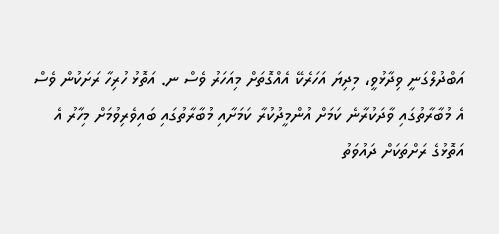އަބްދުލްގަނީ ވިދާޅުވީ، މިދިޔަ އަހަރެކޭ އެއްގޮތަށް މިއަހަރު ވެސް ނ. އަތޮޅު ހުރިހާ ރަށަކުން ވެސް އެ މުބާރާތުގައި ވާދަކުރާނެ ކަމަށް އުންމީދުކުރާ ކަމަށާއި މުބާރާތުގައި ބައިވެރިވުމަށް މިހާރު އެ އަތޮޅުގެ ރަށްތަކަށް ދައުވަތު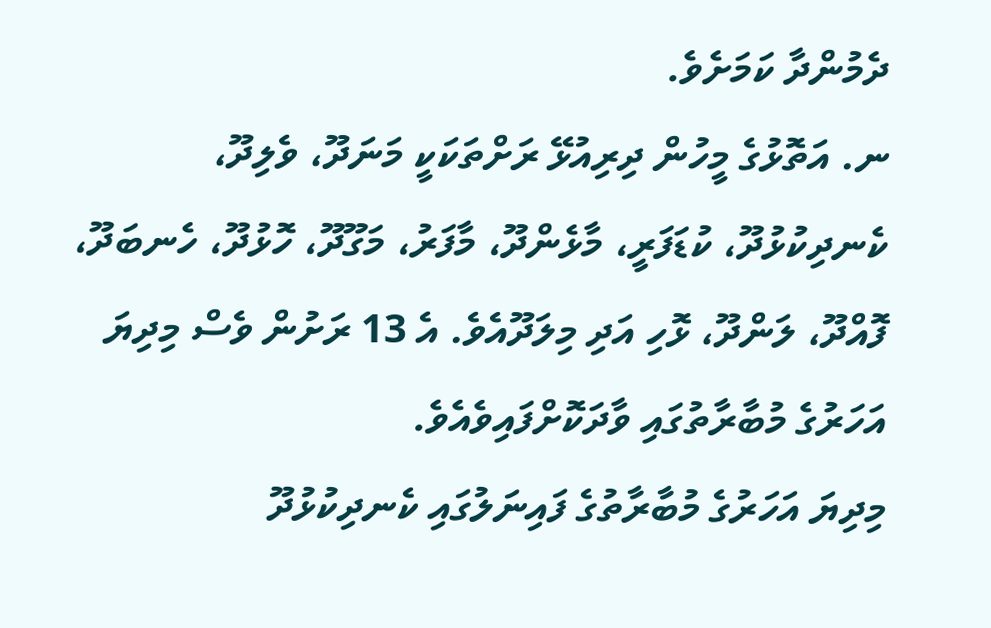ދެމުންދާ ކަމަށެވެ.
ނ. އަތޮޅުގެ މީހުން ދިރިއުޅޭ ރަށްތަކަކީ މަނަދޫ، ވެލިދޫ، ކެނދިކުޅުދޫ، ކުޑަފަރީ، މާޅެންދޫ، މާފަރު، މަގޫދޫ، ހޮޅުދޫ، ހެނބަދޫ، ފޮއްދޫ، ލަންދޫ، ޅޮހި އަދި މިލަދޫއެވެ. އެ 13 ރަށުން ވެސް މިދިޔަ އަހަރުގެ މުބާރާތުގައި ވާދަކޮށްފައިވެއެވެ.
މިދިޔަ އަހަރުގެ މުބާރާތުގެ ފައިނަލުގައި ކެނދިކުޅުދޫ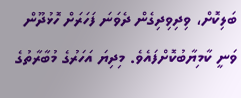ބަލިކޮށް، ވިދިވިދިގެން ދެވަނަ ފަހަރަށް ހޮޅުދޫން ވަނީ ކާމިޔާބުކޮށްފައެވެ. މިދިޔަ އަހަރުގެ މުބާރާތުގެ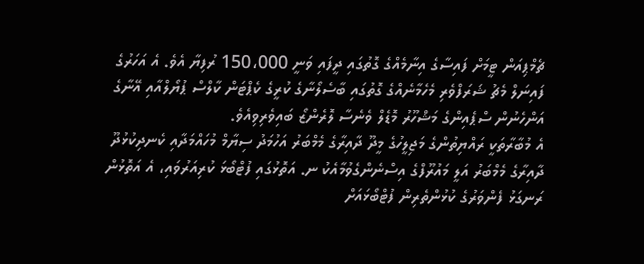ޗެމްޕިއަން ޓީމަށް ފައިސާގެ އިނާމެއްގެ ގޮތުގައި ދީފައި ވަނީ 150،000 ރުފިޔާ އެވެ. އެ އަހަރުގެ ފައިނަލް މެޗު ޝަރަފްވެރި މެހެމާނެއްގެ ގޮތުގައި ބާސެލޯނާގެ ކުރީގެ ކެޕްޓަން ކާލްސް ޕުޔޯލްއާއި އޭނާގެ އަންހެނުން ސްޕެއިންގެ މަޝްހޫރު މޮޑެލް ވެނެސާ ލޮރެންޒޯ ބައިވެރިވިއެވެ.
އެ މުބާރާތަކީ ރައްޔިތުންގެ މަޖިލީހުގެ މީދޫ ދާއިރާގެ މެމްބަރު އަހުމަދު ސިޔާމް މުހައްމަދާއި ކެނދިކުޅުދޫ ދާއިރާގެ މެމްބަރު އަލީ މައުރޫފްގެ އިސްނެންގެވުމާއެކު ނ. އަތޮޅުގައި ފުޓްބޯޅަ ކުރިއަރުވައި، އެ އަތޮޅުން ރަނގަޅު ފެންވަރުގެ ކުޅުންތެރިން ފުޓްބޯޅައަށް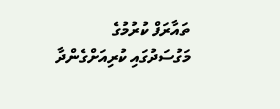ތައާރަފް ކުރުމުގެ މަގުސަދުގައި ކުރިއަށްގެންދާ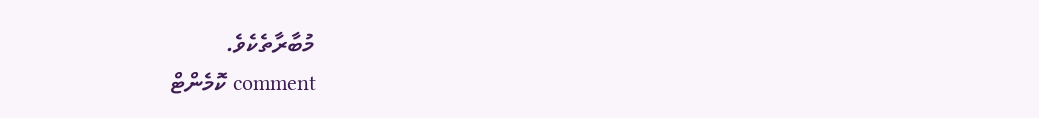މުބާރާތެކެވެ.
comment ކޮމެންޓް